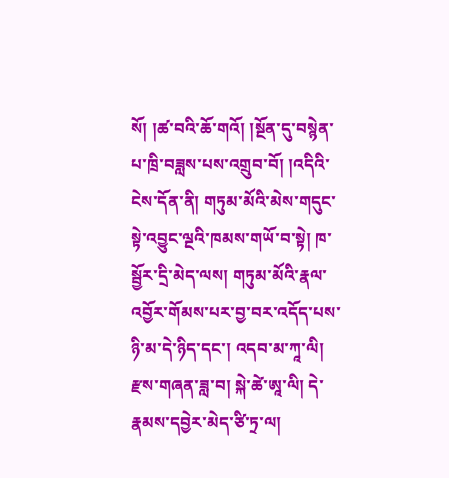སོ། །ཚ་བའི་ཆོ་གའོ། །སྔོན་དུ་བསྙེན་པ་ཁྲི་བཟླས་པས་འགྲུབ་བོ། །འདིའི་ངེས་དོན་ནི། གཏུམ་མོའི་མེས་གདུང་སྟེ་འབྱུང་ལྔའི་ཁམས་གཡོ་བ་སྟེ། ཁ་སྦྱོར་དྲི་མེད་ལས། གཏུམ་མོའི་རྣལ་འབྱོར་གོམས་པར་བྱ་བར་འདོད་པས་ཉི་མ་དེ་ཉིད་དང་། འདབ་མ་ཀཱ་ལི། རྫས་གཞན་ཟླ་བ། སྐེ་ཚེ་ཨཱ་ལི། དེ་རྣམས་དབྱེར་མེད་ཙི་ཏྲ་ལ།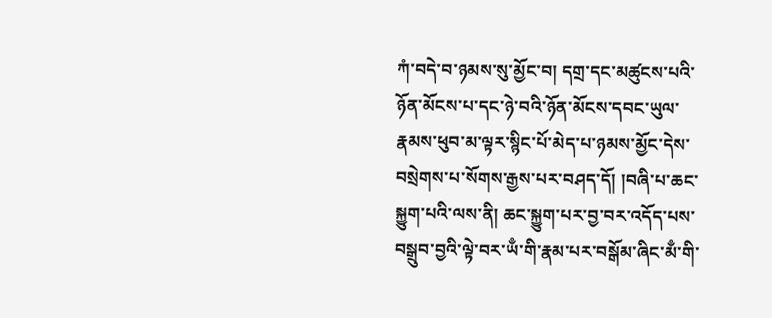ཀཾ་བདེ་བ་ཉམས་སུ་མྱོང་བ། དགྲ་དང་མཚུངས་པའི་ཉོན་མོངས་པ་དང་ཉེ་བའི་ཉོན་མོངས་དབང་ཡུལ་རྣམས་ཕུབ་མ་ལྟར་སྙིང་པོ་མེད་པ་ཉམས་མྱོང་དེས་བསྲེགས་པ་སོགས་རྒྱས་པར་བཤད་དོ། །བཞི་པ་ཆང་སྐྱུག་པའི་ལས་ནི། ཆང་སྐྱུག་པར་བྱ་བར་འདོད་པས་བསྒྲུབ་བྱའི་ལྟེ་བར་ཡྃ་གི་རྣམ་པར་བསྒོམ་ཞིང་མྃ་གི་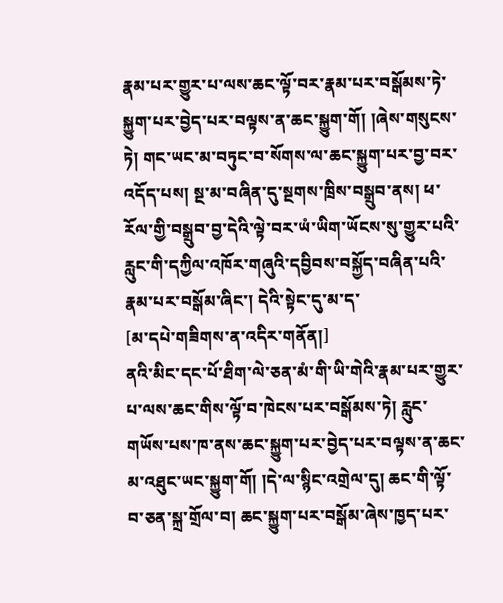རྣམ་པར་གྱུར་པ་ལས་ཆང་ལྟོ་བར་རྣམ་པར་བསྒོམས་ཏེ་སྐྱུག་པར་བྱེད་པར་བལྟས་ན་ཆང་སྐྱུག་གོ། །ཞེས་གསུངས་ཏེ། གང་ཡང་མ་བཏུང་བ་སོགས་ལ་ཆང་སྐྱུག་པར་བྱ་བར་འདོད་པས། སྔ་མ་བཞིན་དུ་སྔགས་ཁྲིས་བསྒྲུབ་ནས། ཕ་རོལ་གྱི་བསྒྲུབ་བྱ་དེའི་ལྟེ་བར་ཡཾ་ཡིག་ཡོངས་སུ་གྱུར་པའི་རླུང་གི་དཀྱིལ་འཁོར་གཞུའི་དབྱིབས་བསྐྱོད་བཞིན་པའི་རྣམ་པར་བསྒོམ་ཞིང་། དེའི་སྟེང་དུ་མ་ད་
[མ་དཔེ་གཟིགས་ན་འདིར་གནོན།]
ནའི་མིང་དང་པོ་ཐིག་ལེ་ཅན་མཾ་གི་ཡི་གེའི་རྣམ་པར་གྱུར་པ་ལས་ཆང་གིས་ལྟོ་བ་ཁེངས་པར་བསྒོམས་ཏེ། རླུང་གཡོས་པས་ཁ་ནས་ཆང་སྐྱུག་པར་བྱེད་པར་བལྟས་ན་ཆང་མ་འཐུང་ཡང་སྐྱུག་གོ། །དེ་ལ་སྙིང་འགྲེལ་དུ། ཆང་གི་ལྟོ་བ་ཅན་སྐྲ་གྲོལ་བ། ཆང་སྐྱུག་པར་བསྒོམ་ཞེས་ཁྱད་པར་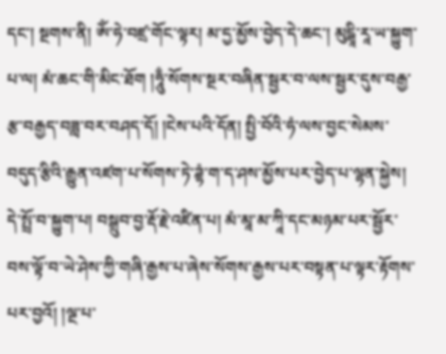དང་། སྔགས་ནི། ཨོཾ་ཧེ་བཛྲ་གོང་ལྟར། མ་དྱ་མྱོས་བྱེད་དེ་ཆང་། མུངྒཱི་རཱ་ཡ་སྐྱུག་པ་ལ། མཾ་ཆང་གི་མིང་ཐོག །ཧཱུྃ་སོགས་སྔར་བཞིན་སྦྱར་བ་ལས་སྦྱར་དུས་བརྒྱ་རྩ་བརྒྱད་བཟླ་བར་བཤད་དོ། །ངེས་པའི་དོན། སྤྱི་བོའི་ཧཾ་ལས་བྱང་སེམས་བདུད་རྩིའི་རྒྱུན་འཛག་པ་སོགས་ཏེ་ཌྷཾ་ག་ད་ཤས་མྱོས་པར་བྱེད་པ་ལྷན་སྐྱེས། དེ་སྤྲོ་བ་སྐྱུག་པ། བསྒྲུབ་བྱ་རྡོ་རྗེ་འཛིན་པ། མཾ་མཱ་མ་ཀཱི་དང་མཉམ་པར་སྦྱོར་བས་ལྟོ་བ་ཡེ་ཤེས་ཀྱི་གཞི་རྒྱས་པ་ཞེས་སོགས་རྒྱས་པར་བསྟན་པ་ལྟར་རྟོགས་པར་བྱའོ། །ལྔ་པ་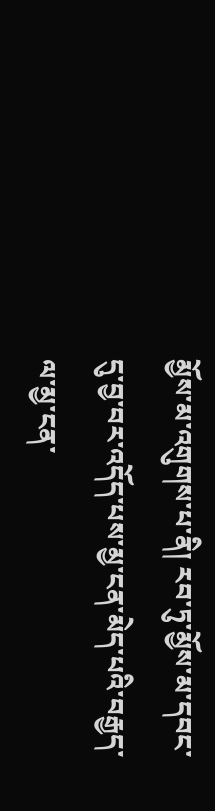མྱོས་མ་འགུགས་པ་ནི། རབ་ཏུ་མྱོས་མ་དབང་དུ་བྱ་བར་འདོད་པས་མྱ་ངན་མེད་པའི་བརྒྱད་ལ་མྱ་ངན་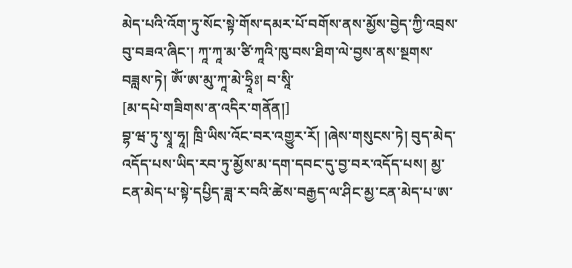མེད་པའི་འོག་ཏུ་སོང་སྟེ་གོས་དམར་པོ་བགོས་ནས་མྱོས་བྱེད་ཀྱི་འབྲས་བུ་བཟའ་ཞིང་། ཀཱ་ཀཱ་མ་ཙི་ཀཱའི་ཁུ་བས་ཐིག་ལེ་བྱས་ནས་སྔགས་བཟླས་ཏེ། ཨོཾ་ཨ་མུ་ཀཱ་མེ་ཧྲཱིཿ། བ་སཱི་
[མ་དཔེ་གཟིགས་ན་འདིར་གནོན།]
བྷ་ཝ་ཏུ་སྭཱ་ཧཱ། ཁྲི་ཡིས་འོང་བར་འགྱུར་རོ། །ཞེས་གསུངས་ཏེ། བུད་མེད་འདོད་པས་ཡིད་རབ་ཏུ་མྱོས་མ་དག་དབང་དུ་བྱ་བར་འདོད་པས། མྱ་ངན་མེད་པ་སྟེ་དཔྱིད་ཟླ་ར་བའི་ཚེས་བརྒྱད་ལ་ཤིང་མྱ་ངན་མེད་པ་ཨ་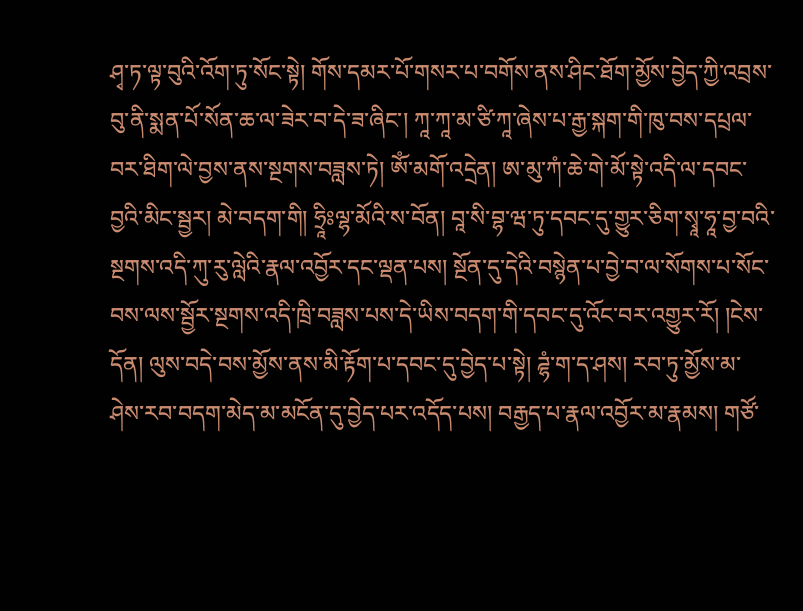ཤྭ་ཏ་ལྟ་བུའི་འོག་ཏུ་སོང་སྟེ། གོས་དམར་པོ་གསར་པ་བགོས་ནས་ཤིང་ཐོག་མྱོས་བྱེད་ཀྱི་འབྲས་བུ་ནི་སྨན་པོ་སོན་ཆ་ལ་ཟེར་བ་དེ་ཟ་ཞིང་། ཀཱ་ཀཱ་མ་ཙི་ཀཱ་ཞེས་པ་རྒྱ་སྐག་གི་ཁུ་བས་དཔྲལ་བར་ཐིག་ལེ་བྱས་ནས་སྔགས་བཟླས་ཏེ། ཨོཾ་མགོ་འདྲེན། ཨ་མུ་ཀཾ་ཆེ་གེ་མོ་སྟེ་འདི་ལ་དབང་བྱའི་མིང་སྦྱར། མེ་བདག་གི། ཧྲཱིཿལྷ་མོའི་ས་བོན། བཱ་སི་བྷ་ཝ་ཏུ་དབང་དུ་གྱུར་ཅིག་སྭཱ་ཧཱ་བྱ་བའི་སྔགས་འདི་ཀུ་རུ་ལླེའི་རྣལ་འབྱོར་དང་ལྡན་པས། སྔོན་དུ་དེའི་བསྙེན་པ་བྱེ་བ་ལ་སོགས་པ་སོང་བས་ལས་སྦྱོར་སྔགས་འདི་ཁྲི་བཟླས་པས་དེ་ཡིས་བདག་གི་དབང་དུ་འོང་བར་འགྱུར་རོ། །ངེས་དོན། ལུས་བདེ་བས་མྱོས་ནས་མི་རྟོག་པ་དབང་དུ་བྱེད་པ་སྟེ། ཌྷཾ་ག་ད་ཤས། རབ་ཏུ་མྱོས་མ་ཤེས་རབ་བདག་མེད་མ་མངོན་དུ་བྱེད་པར་འདོད་པས། བརྒྱད་པ་རྣལ་འབྱོར་མ་རྣམས། གཙོ་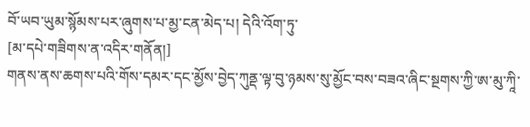བོ་ཡབ་ཡུམ་སྙོམས་པར་ཞུགས་པ་མྱ་ངན་མེད་པ། དེའི་འོག་ཏུ་
[མ་དཔེ་གཟིགས་ན་འདིར་གནོན།]
གནས་ནས་ཆགས་པའི་གོས་དམར་དང་མྱོས་བྱེད་ཀུནྡ་ལྟ་བུ་ཉམས་སུ་མྱོང་བས་བཟའ་ཞིང་སྔགས་ཀྱི་ཨ་མུ་ཀཱི་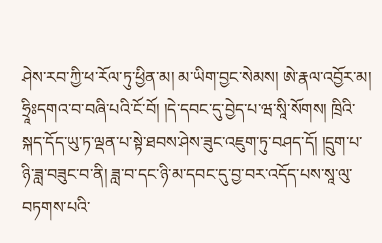ཤེས་རབ་ཀྱི་ཕ་རོལ་ཏུ་ཕྱིན་མ། མ་ཡིག་བྱང་སེམས། ཨེ་རྣལ་འབྱོར་མ། ཧྲཱིཿདགའ་བ་བཞི་པའི་ངོ་བོ། །དེ་དབང་དུ་བྱེད་པ་ཝ་སཱི་སོགས། ཁྲིའི་སྐད་དོད་ཡུ་ཏ་ལྡན་པ་སྟེ་ཐབས་ཤེས་ཟུང་འཇུག་ཏུ་བཤད་དོ། །དྲུག་པ་ཉི་ཟླ་བཟུང་བ་ནི། ཟླ་བ་དང་ཉི་མ་དབང་དུ་བྱ་བར་འདོད་པས་སཱ་ལུ་བཏགས་པའི་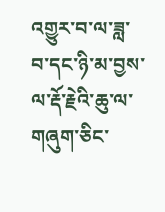འགྱུར་བ་ལ་ཟླ་བ་དང་ཉི་མ་བྱས་ལ་རྡོ་རྗེའི་ཆུ་ལ་གཞུག་ཅིང་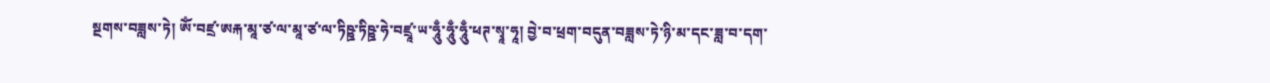སྔགས་བཟླས་ཏེ། ཨོཾ་བཛྲ་ཨརྐ་མཱ་ཙ་ལ་མཱ་ཙ་ལ་ཏིཥྛ་ཏིཥྛ་ཧེ་བཛྲཱ་ཡ་ཧཱུྃ་ཧཱུྃ་ཧཱུྃ་ཕཊ་སྭཱ་ཧཱ། བྱེ་བ་ཕྲག་བདུན་བཟླས་ཏེ་ཉི་མ་དང་ཟླ་བ་དག་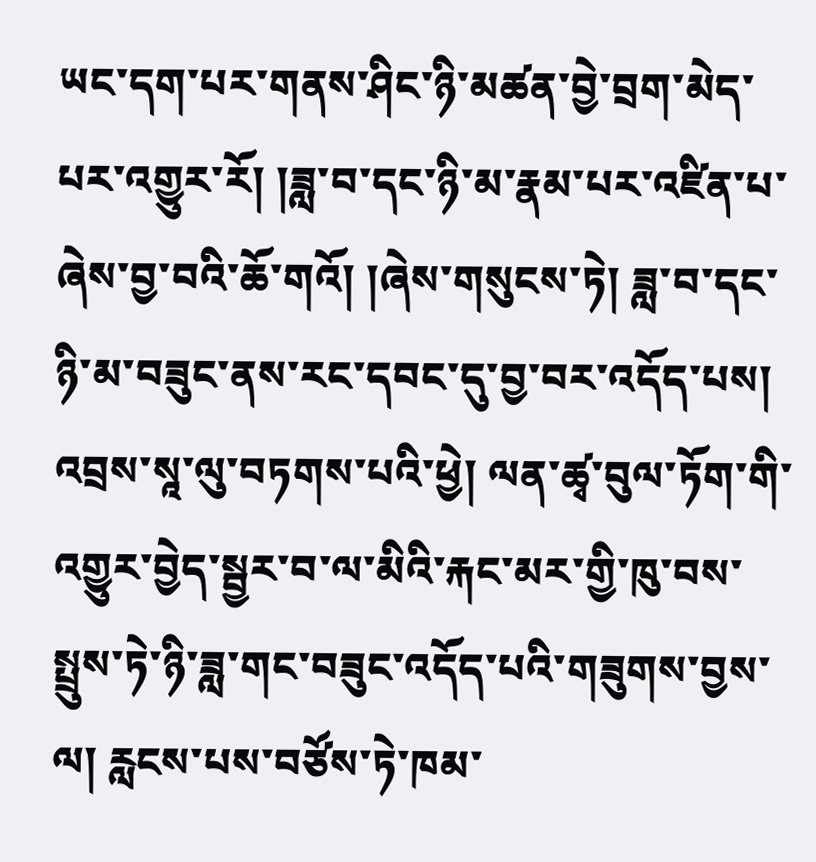ཡང་དག་པར་གནས་ཤིང་ཉི་མཚན་བྱེ་བྲག་མེད་པར་འགྱུར་རོ། །ཟླ་བ་དང་ཉི་མ་རྣམ་པར་འཛིན་པ་ཞེས་བྱ་བའི་ཆོ་གའོ། །ཞེས་གསུངས་ཏེ། ཟླ་བ་དང་ཉི་མ་བཟུང་ནས་རང་དབང་དུ་བྱ་བར་འདོད་པས། འབྲས་སཱ་ལུ་བཏགས་པའི་ཕྱེ། ལན་ཚྭ་བུལ་ཏོག་གི་འགྱུར་བྱེད་སྦྱར་བ་ལ་མིའི་རྐང་མར་གྱི་ཁུ་བས་སྤྲུས་ཏེ་ཉི་ཟླ་གང་བཟུང་འདོད་པའི་གཟུགས་བྱས་ལ། རླངས་པས་བཙོས་ཏེ་ཁམ་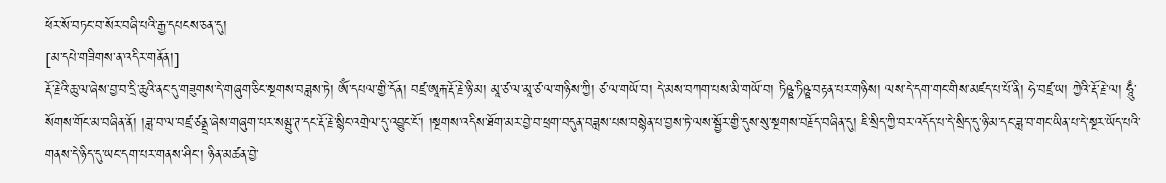ཕོར་སོ་བཏང་བ་སོར་བཞི་པའི་རྒྱ་དཔངས་ཅན་དུ།
[མ་དཔེ་གཟིགས་ན་འདིར་གནོན།]
རྡོ་རྗེའི་ཆུ་ལ་ཞེས་བྱ་བ་དྲི་ཆུའི་ནང་དུ་གཟུགས་དེ་གཞུག་ཅིང་སྔགས་བཟླས་ཏེ། ཨོཾ་དཔལ་གྱི་དོན། བཛྲ་ཨཱརྐ་རྡོ་རྗེ་ཉི་མ། མཱ་ཙ་ལ་མཱ་ཙ་ལ་གཉིས་ཀྱི། ཙ་ལ་གཡོ་བ། དེ་མས་བཀག་པས་མི་གཡོ་བ། ཏིཥྛ་ཏིཥྛ་བརྟན་པར་གཉིས། ལས་དེ་དག་གང་གིས་མཛད་པ་པོ་ནི། ཧེ་བཛྲ་ཡ། ཀྱེའི་རྡོ་རྗེ་ལ། ཧཱུྃ་སོགས་གོང་མ་བཞིན་ནོ། །ཟླ་བ་ལ་བཛྲ་ཙནྡྲ་ཞེས་གཞུག་པར་སམྦུ་ཊ་དང་རྡོ་རྗེ་སྙིང་འགྲེལ་དུ་འབྱུང་ངོ་། །སྔགས་འདིས་ཐོག་མར་བྱེ་བ་ཕྲག་བདུན་བཟླས་པས་བསྙེན་པ་བྱས་ཏེ་ལས་སྦྱོར་གྱི་དུས་སུ་སྔགས་བརྗོད་བཞིན་དུ། ཇི་སྲིད་ཀྱི་བར་འདོད་པ་དེ་སྲིད་དུ་ཉི་མ་དང་ཟླ་བ་གང་ཡིན་པ་དེ་སྔར་ཡོད་པའི་གནས་དེ་ཉིད་དུ་ཡང་དག་པར་གནས་ཤིང་། ཉིན་མཚན་བྱེ་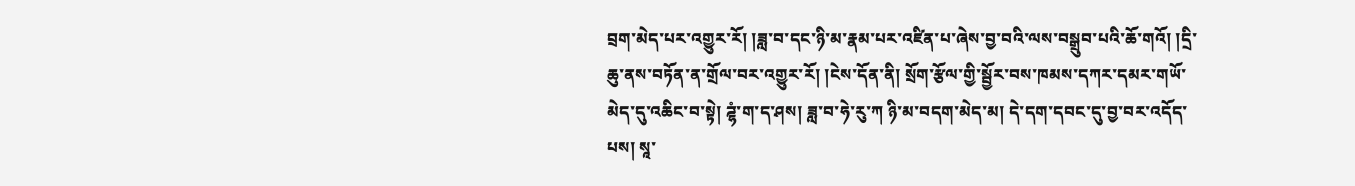བྲག་མེད་པར་འགྱུར་རོ། །ཟླ་བ་དང་ཉི་མ་རྣམ་པར་འཛིན་པ་ཞེས་བྱ་བའི་ལས་བསྒྲུབ་པའི་ཆོ་གའོ། །དྲི་ཆུ་ནས་བཏོན་ན་གྲོལ་བར་འགྱུར་རོ། །ངེས་དོན་ནི། སྲོག་རྩོལ་གྱི་སྦྱོར་བས་ཁམས་དཀར་དམར་གཡོ་མེད་དུ་འཆིང་བ་སྟེ། ཌྷཾ་ག་ད་ཤས། ཟླ་བ་ཧེ་རུ་ཀ ཉི་མ་བདག་མེད་མ། དེ་དག་དབང་དུ་བྱ་བར་འདོད་པས། སཱ་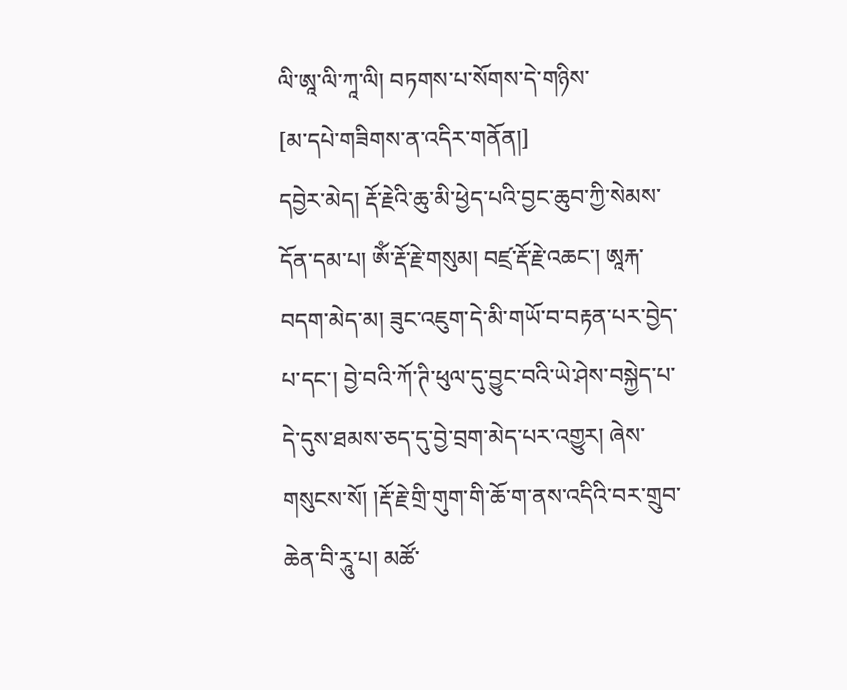ལི་ཨཱ་ལི་ཀཱ་ལི། བཏགས་པ་སོགས་དེ་གཉིས་
[མ་དཔེ་གཟིགས་ན་འདིར་གནོན།]
དབྱེར་མེད། རྡོ་རྗེའི་ཆུ་མི་ཕྱེད་པའི་བྱང་ཆུབ་ཀྱི་སེམས་དོན་དམ་པ། ཨོཾ་རྡོ་རྗེ་གསུམ། བཛྲ་རྡོ་རྗེ་འཆང་། ཨཱརྐ་བདག་མེད་མ། ཟུང་འཇུག་དེ་མི་གཡོ་བ་བརྟན་པར་བྱེད་པ་དང་། བྱེ་བའི་ཀོ་ཊི་ཕུལ་དུ་བྱུང་བའི་ཡེ་ཤེས་བསྐྱེད་པ་དེ་དུས་ཐམས་ཅད་དུ་བྱེ་བྲག་མེད་པར་འགྱུར། ཞེས་གསུངས་སོ། །རྡོ་རྗེ་གྲི་གུག་གི་ཆོ་ག་ནས་འདིའི་བར་གྲུབ་ཆེན་བི་རཱུ་པ། མཚོ་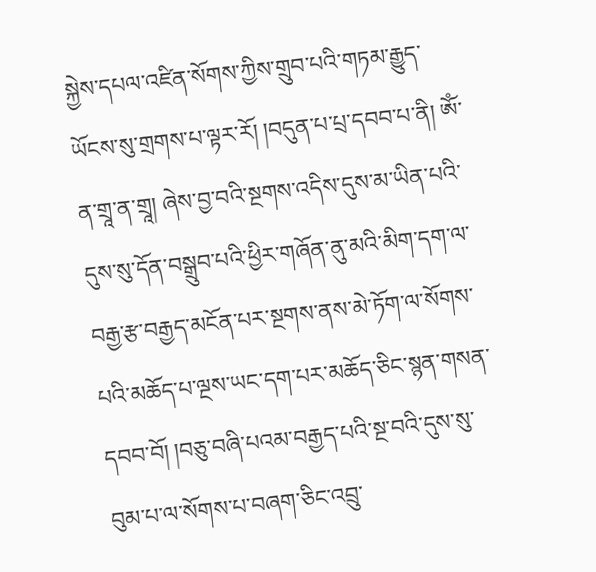སྐྱེས་དཔལ་འཛིན་སོགས་ཀྱིས་གྲུབ་པའི་གཏམ་རྒྱུད་ཡོངས་སུ་གྲགས་པ་ལྟར་རོ། །བདུན་པ་པྲ་དབབ་པ་ནི། ཨོཾ་ན་གྲཱ་ན་གྲཱ། ཞེས་བྱ་བའི་སྔགས་འདིས་དུས་མ་ཡིན་པའི་དུས་སུ་དོན་བསྒྲུབ་པའི་ཕྱིར་གཞོན་ནུ་མའི་མིག་དག་ལ་བརྒྱ་རྩ་བརྒྱད་མངོན་པར་སྔགས་ནས་མེ་ཏོག་ལ་སོགས་པའི་མཆོད་པ་ལྔས་ཡང་དག་པར་མཆོད་ཅིང་སྙན་གསན་དབབ་བོ། །བཅུ་བཞི་པའམ་བརྒྱད་པའི་སྔ་བའི་དུས་སུ་བུམ་པ་ལ་སོགས་པ་བཞག་ཅིང་འབྲུ་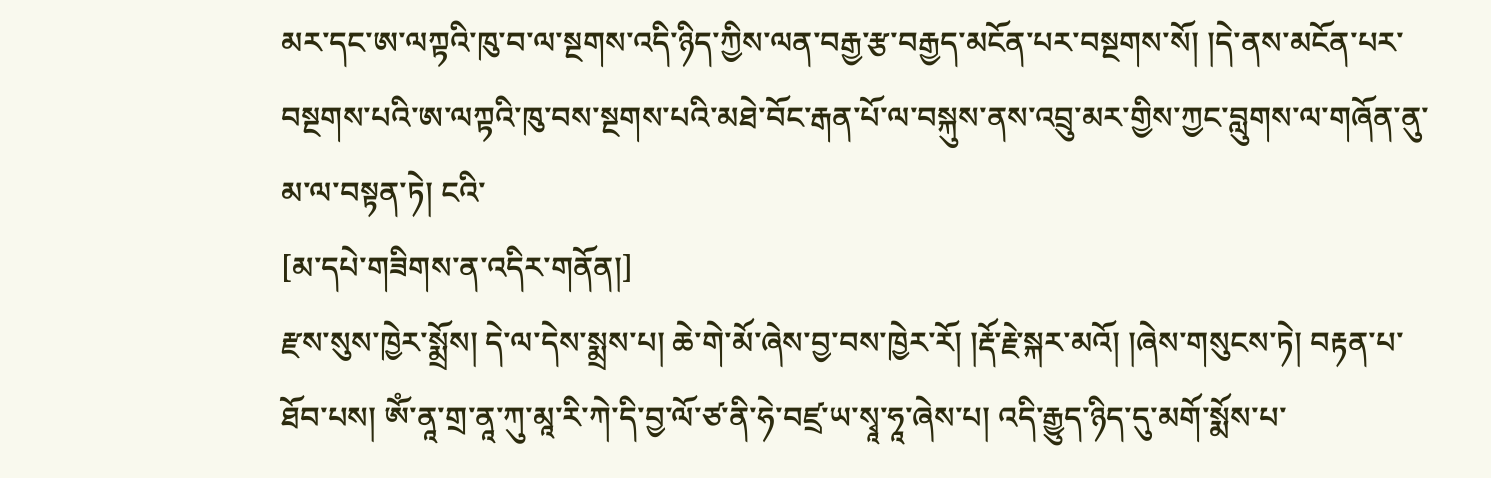མར་དང་ཨ་ལཀྟའི་ཁུ་བ་ལ་སྔགས་འདི་ཉིད་ཀྱིས་ལན་བརྒྱ་རྩ་བརྒྱད་མངོན་པར་བསྔགས་སོ། །དེ་ནས་མངོན་པར་བསྔགས་པའི་ཨ་ལཀྟའི་ཁུ་བས་སྔགས་པའི་མཐེ་བོང་རྒན་པོ་ལ་བསྐུས་ནས་འབྲུ་མར་གྱིས་ཀྱང་བླུགས་ལ་གཞོན་ནུ་མ་ལ་བསྟན་ཏེ། ངའི་
[མ་དཔེ་གཟིགས་ན་འདིར་གནོན།]
རྫས་སུས་ཁྱེར་སྨྲོས། དེ་ལ་དེས་སྨྲས་པ། ཆེ་གེ་མོ་ཞེས་བྱ་བས་ཁྱེར་རོ། །རྡོ་རྗེ་སྐར་མའོ། །ཞེས་གསུངས་ཏེ། བརྟན་པ་ཐོབ་པས། ཨོཾ་ནཱ་གྲ་ནཱ་ཀུ་མཱ་རི་ཀེ་དི་བྱ་ལོ་ཙ་ནི་ཧེ་བཛྲ་ཡ་སྭཱ་ཧཱ་ཞེས་པ། འདི་རྒྱུད་ཉིད་དུ་མགོ་སྨོས་པ་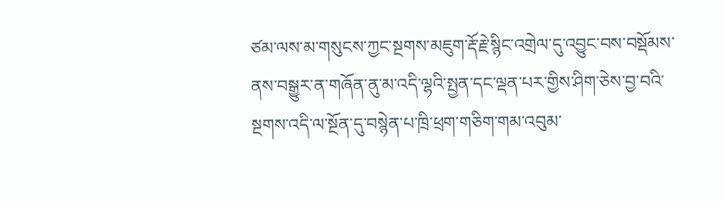ཙམ་ལས་མ་གསུངས་ཀྱང་སྔགས་མཇུག་རྡོ་རྗེ་སྙིང་འགྲེལ་དུ་འབྱུང་བས་བསྡོམས་ནས་བསྒྱུར་ན་གཞོན་ནུ་མ་འདི་ལྷའི་སྤྱན་དང་ལྡན་པར་གྱིས་ཤིག་ཅེས་བྱ་བའི་སྔགས་འདི་ལ་སྔོན་དུ་བསྙེན་པ་ཁྲི་ཕྲག་གཅིག་གམ་འབུམ་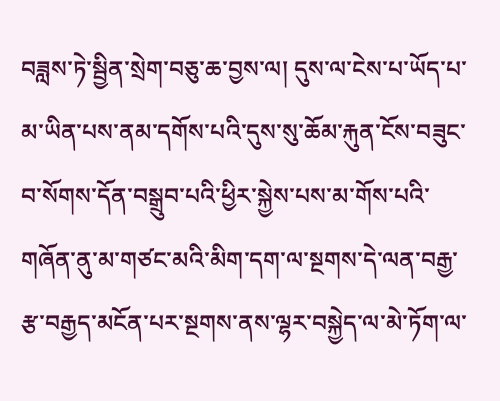བཟླས་ཏེ་སྦྱིན་སྲེག་བཅུ་ཆ་བྱས་ལ། དུས་ལ་ངེས་པ་ཡོད་པ་མ་ཡིན་པས་ནམ་དགོས་པའི་དུས་སུ་ཆོམ་རྐུན་ངོས་བཟུང་བ་སོགས་དོན་བསྒྲུབ་པའི་ཕྱིར་སྐྱེས་པས་མ་གོས་པའི་གཞོན་ནུ་མ་གཙང་མའི་མིག་དག་ལ་སྔགས་དེ་ལན་བརྒྱ་རྩ་བརྒྱད་མངོན་པར་སྔགས་ནས་ལྷར་བསྐྱེད་ལ་མེ་ཏོག་ལ་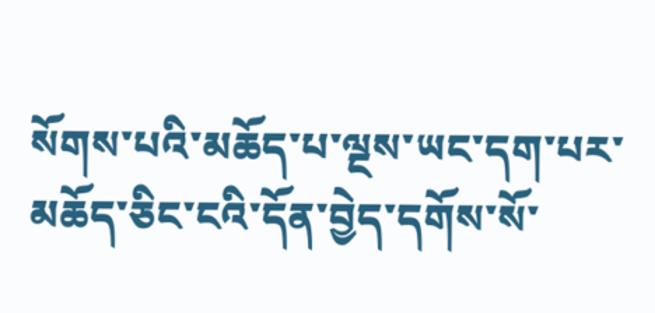སོགས་པའི་མཆོད་པ་ལྔས་ཡང་དག་པར་མཆོད་ཅིང་ངའི་དོན་བྱེད་དགོས་སོ་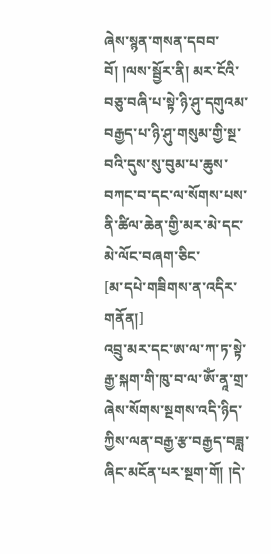ཞེས་སྙན་གསན་དབབ་བོ། །ལས་སྦྱོར་ནི། མར་ངོའི་བཅུ་བཞི་པ་སྟེ་ཉི་ཤུ་དགུའམ་བརྒྱད་པ་ཉི་ཤུ་གསུམ་གྱི་སྔ་བའི་དུས་སུ་བུམ་པ་ཆུས་བཀང་བ་དང་ལ་སོགས་པས་ནི་ཚིལ་ཆེན་གྱི་མར་མེ་དང་མེ་ལོང་བཞག་ཅིང་
[མ་དཔེ་གཟིགས་ན་འདིར་གནོན།]
འབྲུ་མར་དང་ཨ་ལ་ཀ་ཏ་སྟེ་རྒྱ་སྐག་གི་ཁུ་བ་ལ་ཨོཾ་ནཱ་གྲ་ཞེས་སོགས་སྔགས་འདི་ཉིད་ཀྱིས་ལན་བརྒྱ་རྩ་བརྒྱད་བཟླ་ཞིང་མངོན་པར་སྔག་གོ། །དེ་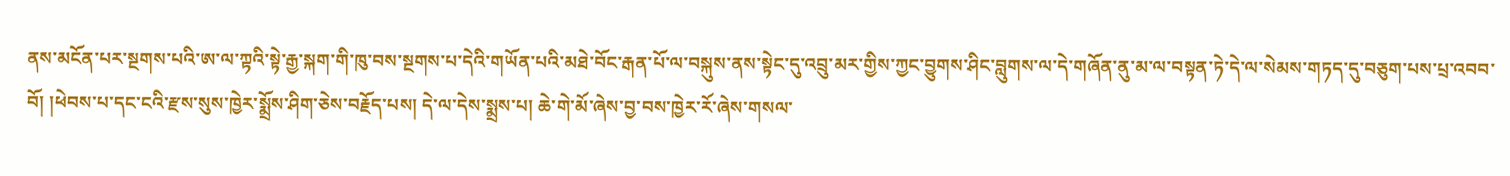ནས་མངོན་པར་སྔགས་པའི་ཨ་ལ་ཀྟའི་སྟེ་རྒྱ་སྐག་གི་ཁུ་བས་སྔགས་པ་དེའི་གཡོན་པའི་མཐེ་བོང་རྒན་པོ་ལ་བསྐུས་ནས་སྟེང་དུ་འབྲུ་མར་གྱིས་ཀྱང་བྱུགས་ཤིང་བླུགས་ལ་དེ་གཞོན་ནུ་མ་ལ་བསྟན་ཏེ་དེ་ལ་སེམས་གཏད་དུ་བཅུག་པས་པྲ་འབབ་བོ། །ཕེབས་པ་དང་ངའི་རྫས་སུས་ཁྱེར་སྨྲོས་ཤིག་ཅེས་བརྗོད་པས། དེ་ལ་དེས་སྨྲས་པ། ཆེ་གེ་མོ་ཞེས་བྱ་བས་ཁྱེར་རོ་ཞེས་གསལ་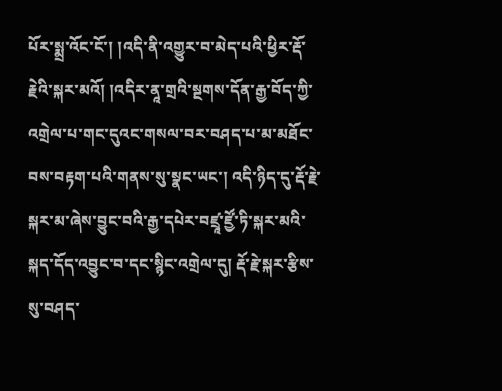པོར་སྨྲ་འོང་ངོ་། །འདི་ནི་འགྱུར་བ་མེད་པའི་ཕྱིར་རྡོ་རྗེའི་སྐར་མའོ། །འདིར་ནཱ་གྲའི་སྔགས་དོན་རྒྱ་བོད་ཀྱི་འགྲེལ་པ་གང་དུའང་གསལ་བར་བཤད་པ་མ་མཐོང་བས་བརྟག་པའི་གནས་སུ་སྣང་ཡང་། འདི་ཉིད་དུ་རྡོ་རྗེ་སྐར་མ་ཞེས་བྱུང་བའི་རྒྱ་དཔེར་བཛྲཱ་ཛྱོ་ཏི་སྐར་མའི་སྐད་དོད་འབྱུང་བ་དང་སྙིང་འགྲེལ་དུ། རྡོ་རྗེ་སྐར་རྩིས་སུ་བཤད་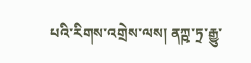པའི་རིགས་འགྲེས་ལས། ནཀྵ་ཏྲ་རྒྱུ་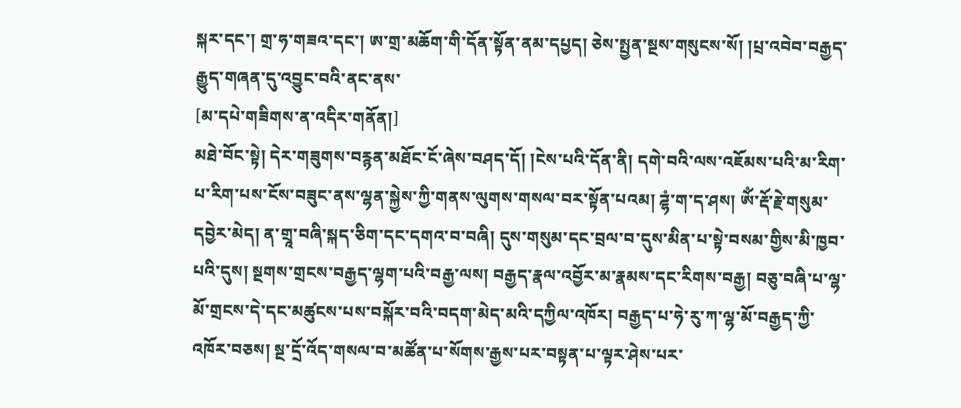སྐར་དང་། གྲ་ཧ་གཟའ་དང་། ཨ་གྲ་མཆོག་གི་དོན་སྟོན་ནམ་དཔྱད། ཅེས་སྤྱན་སྔས་གསུངས་སོ། །པྲ་འབེབ་བརྒྱད་རྒྱུད་གཞན་དུ་འབྱུང་བའི་ནང་ནས་
[མ་དཔེ་གཟིགས་ན་འདིར་གནོན།]
མཐེ་བོང་སྟེ། དེར་གཟུགས་བརྙན་མཐོང་ངོ་ཞེས་བཤད་དོ། །ངེས་པའི་དོན་ནི། དགེ་བའི་ལས་འཇོམས་པའི་མ་རིག་པ་རིག་པས་ངོས་བཟུང་ནས་ལྷན་སྐྱེས་ཀྱི་གནས་ལུགས་གསལ་བར་སྟོན་པའམ། ཌྷཾ་ག་ད་ཤས། ཨོཾ་རྡོ་རྗེ་གསུམ་དབྱེར་མེད། ན་གྲཱ་བཞི་སྐད་ཅིག་དང་དགའ་བ་བཞི། དུས་གསུམ་དང་བྲལ་བ་དུས་མིན་པ་སྟེ་བསམ་གྱིས་མི་ཁྱབ་པའི་དུས། སྔགས་གྲངས་བརྒྱད་ལྷག་པའི་བརྒྱ་ལས། བརྒྱད་རྣལ་འབྱོར་མ་རྣམས་དང་རིགས་བརྒྱ། བཅུ་བཞི་པ་ལྷ་མོ་གྲངས་དེ་དང་མཚུངས་པས་བསྐོར་བའི་བདག་མེད་མའི་དཀྱིལ་འཁོར། བརྒྱད་པ་ཧེ་རུ་ཀ་ལྷ་མོ་བརྒྱད་ཀྱི་འཁོར་བཅས། སྔ་དྲོ་འོད་གསལ་བ་མཚོན་པ་སོགས་རྒྱས་པར་བསྟན་པ་ལྟར་ཤེས་པར་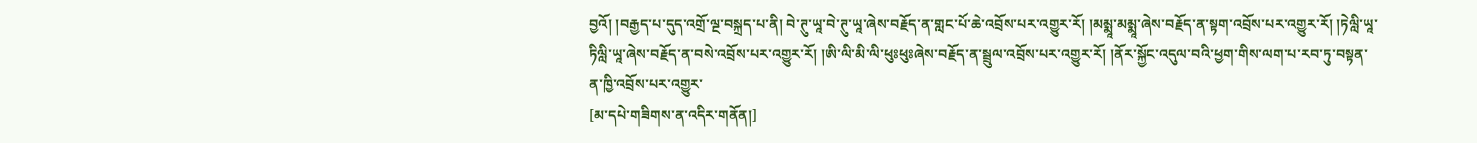བྱའོ། །བརྒྱད་པ་དུད་འགྲོ་ལྔ་བསྐྲད་པ་ནི། བེ་ཊུ་ཡཱ་བེ་ཊུ་ཡཱ་ཞེས་བརྗོད་ན་གླང་པོ་ཆེ་འབྲོས་པར་འགྱུར་རོ། །མམྨཱ་མམྨཱ་ཞེས་བརྗོད་ན་སྟག་འབྲོས་པར་འགྱུར་རོ། །ཏེལླི་ཡཱ་ཏིལླི་ཡཱ་ཞེས་བརྗོད་ན་བསེ་འབྲོས་པར་འགྱུར་རོ། །ཨི་ལི་མི་ལི་ཕུཿཕུཿཞེས་བརྗོད་ན་སྦྲུལ་འབྲོས་པར་འགྱུར་རོ། །ནོར་སྐྱོང་འདུལ་བའི་ཕྱག་གིས་ལག་པ་རབ་ཏུ་བསྟན་ན་ཁྱི་འབྲོས་པར་འགྱུར་
[མ་དཔེ་གཟིགས་ན་འདིར་གནོན།]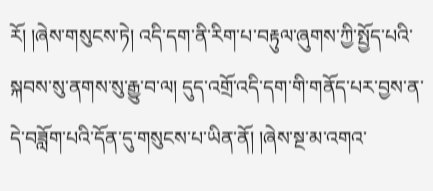རོ། །ཞེས་གསུངས་ཏེ། འདི་དག་ནི་རིག་པ་བརྟུལ་ཞུགས་ཀྱི་སྤྱོད་པའི་སྐབས་སུ་ནགས་སུ་རྒྱུ་བ་ལ། དུད་འགྲོ་འདི་དག་གི་གནོད་པར་བྱས་ན་དེ་བཟློག་པའི་དོན་དུ་གསུངས་པ་ཡིན་ནོ། །ཞེས་སྔ་མ་འགའ་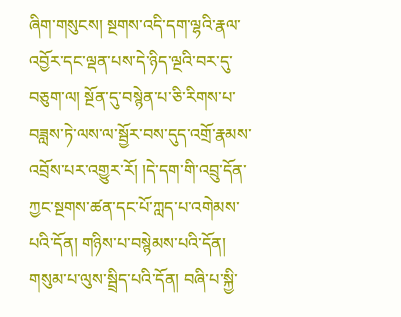ཞིག་གསུངས། སྔགས་འདི་དག་ལྷའི་རྣལ་འབྱོར་དང་ལྡན་པས་དེ་ཉིད་ལྔའི་བར་དུ་བཅུག་ལ། སྔོན་དུ་བསྙེན་པ་ཅི་རིགས་པ་བཟླས་ཏེ་ལས་ལ་སྦྱོར་བས་དུད་འགྲོ་རྣམས་འབྲོས་པར་འགྱུར་རོ། །དེ་དག་གི་འབྲུ་དོན་ཀྱང་སྔགས་ཚན་དང་པོ་ཀླད་པ་འགེམས་པའི་དོན། གཉིས་པ་བསྙེམས་པའི་དོན། གསུམ་པ་ལུས་སྦྲིད་པའི་དོན། བཞི་པ་སྐྱི་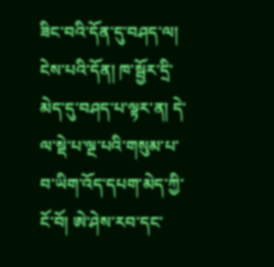ཟིང་བའི་དོན་དུ་བཤད་ལ། ངེས་པའི་དོན། ཁ་སྦྱོར་དྲི་མེད་དུ་བཤད་པ་ལྟར་ན། དེ་ལ་སྡེ་པ་ལྔ་པའི་གསུམ་པ་བ་ཡིག་འོད་དཔག་མེད་ཀྱི་ངོ་བོ། ཨེ་ཤེས་རབ་དང་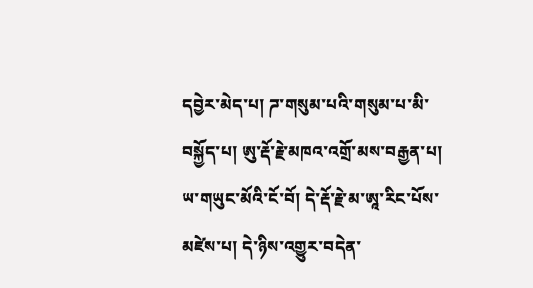དབྱེར་མེད་པ། ཌ་གསུམ་པའི་གསུམ་པ་མི་བསྐྱོད་པ། ཨུ་རྡོ་རྗེ་མཁའ་འགྲོ་མས་བརྒྱན་པ། ཡ་གཡུང་མོའི་ངོ་བོ། དེ་རྡོ་རྗེ་མ་ཨཱ་རིང་པོས་མཛེས་པ། དེ་ཉིས་འགྱུར་བདེན་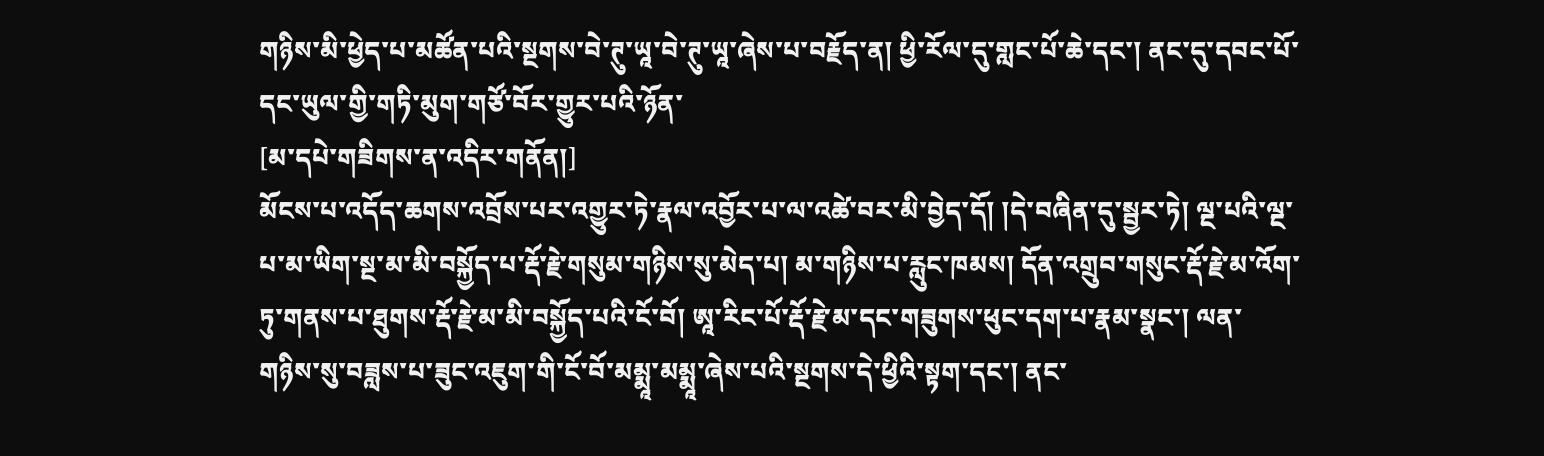གཉིས་མི་ཕྱེད་པ་མཚོན་པའི་སྔགས་བེ་ཊུ་ཡཱ་བེ་ཊུ་ཡཱ་ཞེས་པ་བརྗོད་ན། ཕྱི་རོལ་དུ་གླང་པོ་ཆེ་དང་། ནང་དུ་དབང་པོ་དང་ཡུལ་གྱི་གཏི་མུག་གཙོ་བོར་གྱུར་པའི་ཉོན་
[མ་དཔེ་གཟིགས་ན་འདིར་གནོན།]
མོངས་པ་འདོད་ཆགས་འབྲོས་པར་འགྱུར་ཏེ་རྣལ་འབྱོར་པ་ལ་འཚེ་བར་མི་བྱེད་དོ། །དེ་བཞིན་དུ་སྦྱར་ཏེ། ལྔ་པའི་ལྔ་པ་མ་ཡིག་སྔ་མ་མི་བསྐྱོད་པ་རྡོ་རྗེ་གསུམ་གཉིས་སུ་མེད་པ། མ་གཉིས་པ་རླུང་ཁམས། དོན་འགྲུབ་གསུང་རྡོ་རྗེ་མ་འོག་ཏུ་གནས་པ་ཐུགས་རྡོ་རྗེ་མ་མི་བསྐྱོད་པའི་ངོ་བོ། ཨཱ་རིང་པོ་རྡོ་རྗེ་མ་དང་གཟུགས་ཕུང་དག་པ་རྣམ་སྣང་། ལན་གཉིས་སུ་བཟླས་པ་ཟུང་འཇུག་གི་ངོ་བོ་མམྨཱ་མམྨཱ་ཞེས་པའི་སྔགས་དེ་ཕྱིའི་སྟག་དང་། ནང་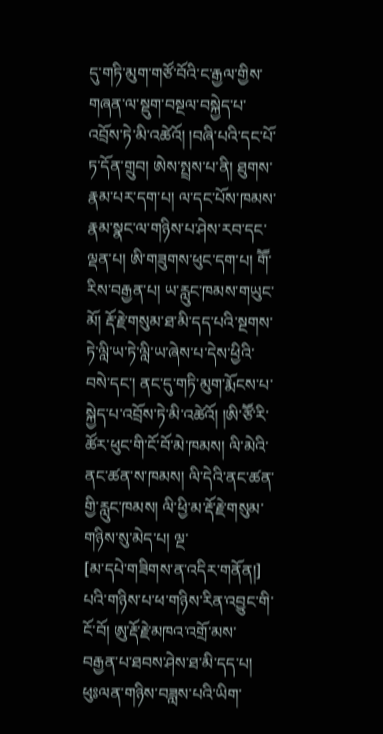དུ་གཏི་མུག་གཙོ་བོའི་ང་རྒྱལ་གྱིས་གཞན་ལ་སྡུག་བསྔལ་བསྐྱེད་པ་འབྲོས་ཏེ་མི་འཚེའོ། །བཞི་པའི་དང་པོ་ཏ་དོན་གྲུབ། ཨེས་སྤྲས་པ་ནི། ཐུགས་རྣམ་པར་དག་པ། ལ་དང་པོས་ཁམས་རྣམ་སྣང་ལ་གཉིས་པ་ཤེས་རབ་དང་ལྡན་པ། ཨི་གཟུགས་ཕུང་དག་པ། གཽ་རིས་བརྒྱན་པ། ཡ་རླུང་ཁམས་གཡུང་མོ། རྡོ་རྗེ་གསུམ་ཐ་མི་དད་པའི་སྔགས་ཏེ་ལླི་ཡ་ཏེ་ལླི་ཡ་ཞེས་པ་དེས་ཕྱིའི་བསེ་དང་། ནང་དུ་གཏི་མུག་རྨོངས་པ་སྐྱེད་པ་འབྲོས་ཏེ་མི་འཚེའོ། །ཨི་ཙཽ་རི་ཚོར་ཕུང་གི་ངོ་བོ་མེ་ཁམས། ལི་མེའི་ནང་ཚན་ས་ཁམས། ལི་དེའི་ནང་ཚན་གྱི་རླུང་ཁམས། ལི་ཕྱི་མ་རྡོ་རྗེ་གསུམ་གཉིས་སུ་མེད་པ། ལྔ་
[མ་དཔེ་གཟིགས་ན་འདིར་གནོན།]
པའི་གཉིས་པ་ཕ་གཉིས་རིན་འབྱུང་གི་ངོ་བོ། ཨུ་རྡོ་རྗེ་མཁའ་འགྲོ་མས་བརྒྱན་པ་ཐབས་ཤེས་ཐ་མི་དད་པ། ཕུཿལན་གཉིས་བཟླས་པའི་ཡིག་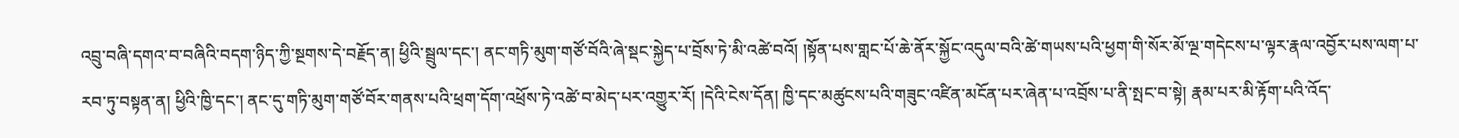འབྲུ་བཞི་དགའ་བ་བཞིའི་བདག་ཉིད་ཀྱི་སྔགས་དེ་བརྗོད་ན། ཕྱིའི་སྦྲུལ་དང་། ནང་གཏི་མུག་གཙོ་བོའི་ཞེ་སྡང་སྐྱེད་པ་བྲོས་ཏེ་མི་འཚེ་བའོ། །སྟོན་པས་གླང་པོ་ཆེ་ནོར་སྐྱོང་འདུལ་བའི་ཚེ་གཡས་པའི་ཕྱག་གི་སོར་མོ་ལྔ་གདེངས་པ་ལྟར་རྣལ་འབྱོར་པས་ལག་པ་རབ་ཏུ་བསྟན་ན། ཕྱིའི་ཁྱི་དང་། ནང་དུ་གཏི་མུག་གཙོ་བོར་གནས་པའི་ཕྲག་དོག་འཕྲོས་ཏེ་འཚེ་བ་མེད་པར་འགྱུར་རོ། །དེའི་ངེས་དོན། ཁྱི་དང་མཚུངས་པའི་གཟུང་འཛིན་མངོན་པར་ཞེན་པ་འབྲོས་པ་ནི་སྤང་བ་སྟེ། རྣམ་པར་མི་རྟོག་པའི་འོད་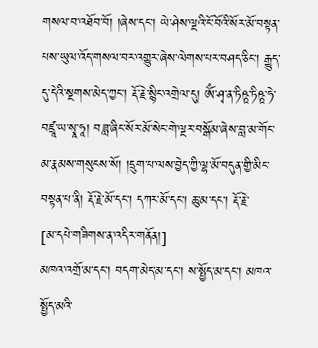གསལ་བ་འཐོབ་བོ། །ཞེས་དང་། ཡེ་ཤེས་ལྔའི་ངོ་བོའི་སོར་མོ་བསྟན་པས་ཡུལ་འོད་གསལ་བར་འགྱུར་ཞེས་ལེགས་པར་བཤད་ཅིང་། རྒྱུད་དུ་དེའི་སྔགས་མེད་ཀྱང་། རྡོ་རྗེ་སྙིང་འགྲེལ་དུ། ཨོཾ་ཤྭ་ན་ཏིཥྛ་ཏིཥྛ་ཧེ་བཛྲཱ་ཡ་སྭཱ་ཧཱ། བཟླ་ཞིང་སོར་མོ་སེང་གེ་ལྔར་བསྒོམ་ཞེས་བླ་མ་གོང་མ་རྣམས་གསུངས་སོ། །དྲུག་པ་ལས་བྱེད་ཀྱི་ལྷ་མོ་བདུན་གྱི་མིང་བསྟན་པ་ནི། རྡོ་རྗེ་མོ་དང་། དཀར་མོ་དང་། ཆུ་མ་དང་། རྡོ་རྗེ་
[མ་དཔེ་གཟིགས་ན་འདིར་གནོན།]
མཁའ་འགྲོ་མ་དང་། བདག་མེད་མ་དང་། ས་སྤྱོད་མ་དང་། མཁའ་སྤྱོད་མའི་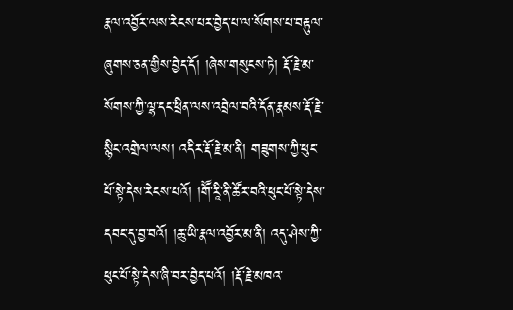རྣལ་འབྱོར་ལས་རེངས་པར་བྱེད་པ་ལ་སོགས་པ་བརྟུལ་ཞུགས་ཅན་གྱིས་བྱེད་དོ། །ཞེས་གསུངས་ཏེ། རྡོ་རྗེ་མ་སོགས་ཀྱི་ལྷ་དང་ཕྲིན་ལས་འབྲེལ་བའི་དོན་རྣམས་རྡོ་རྗེ་སྙིང་འགྲེལ་ལས། འདིར་རྡོ་རྗེ་མ་ནི། གཟུགས་ཀྱི་ཕུང་པོ་སྟེ་དེས་རེངས་པའོ། །གཽ་རཱི་ནི་ཚོར་བའི་ཕུང་པོ་སྟེ་དེས་དབང་དུ་བྱ་བའོ། །ཆུ་ཡི་རྣལ་འབྱོར་མ་ནི། འདུ་ཤེས་ཀྱི་ཕུང་པོ་སྟེ་དེས་ཞི་བར་བྱེད་པའོ། །རྡོ་རྗེ་མཁའ་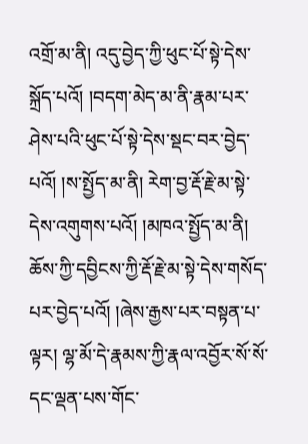འགྲོ་མ་ནི། འདུ་བྱེད་ཀྱི་ཕུང་པོ་སྟེ་དེས་སྐྲོད་པའོ། །བདག་མེད་མ་ནི་རྣམ་པར་ཤེས་པའི་ཕུང་པོ་སྟེ་དེས་སྡང་བར་བྱེད་པའོ། །ས་སྤྱོད་མ་ནི། རེག་བྱ་རྡོ་རྗེ་མ་སྟེ་དེས་འགུགས་པའོ། །མཁའ་སྤྱོད་མ་ནི། ཆོས་ཀྱི་དབྱིངས་ཀྱི་རྡོ་རྗེ་མ་སྟེ་དེས་གསོད་པར་བྱེད་པའོ། །ཞེས་རྒྱས་པར་བསྟན་པ་ལྟར། ལྷ་མོ་དེ་རྣམས་ཀྱི་རྣལ་འབྱོར་སོ་སོ་དང་ལྡན་པས་གོང་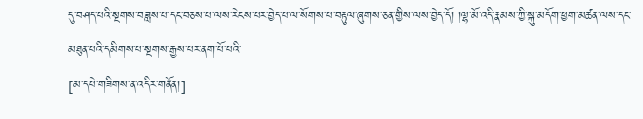དུ་བཤད་པའི་སྔགས་བཟླས་པ་དང་བཅས་པ་ལས་རེངས་པར་བྱེད་པ་ལ་སོགས་པ་བརྟུལ་ཞུགས་ཅན་གྱིས་ལས་བྱེད་དོ། །ལྷ་མོ་འདི་རྣམས་ཀྱི་སྐུ་མདོག་ཕྱག་མཚན་ལས་དང་མཐུན་པའི་དམིགས་པ་སྔགས་རྒྱས་པར་ནག་པོ་པའི་
[མ་དཔེ་གཟིགས་ན་འདིར་གནོན།]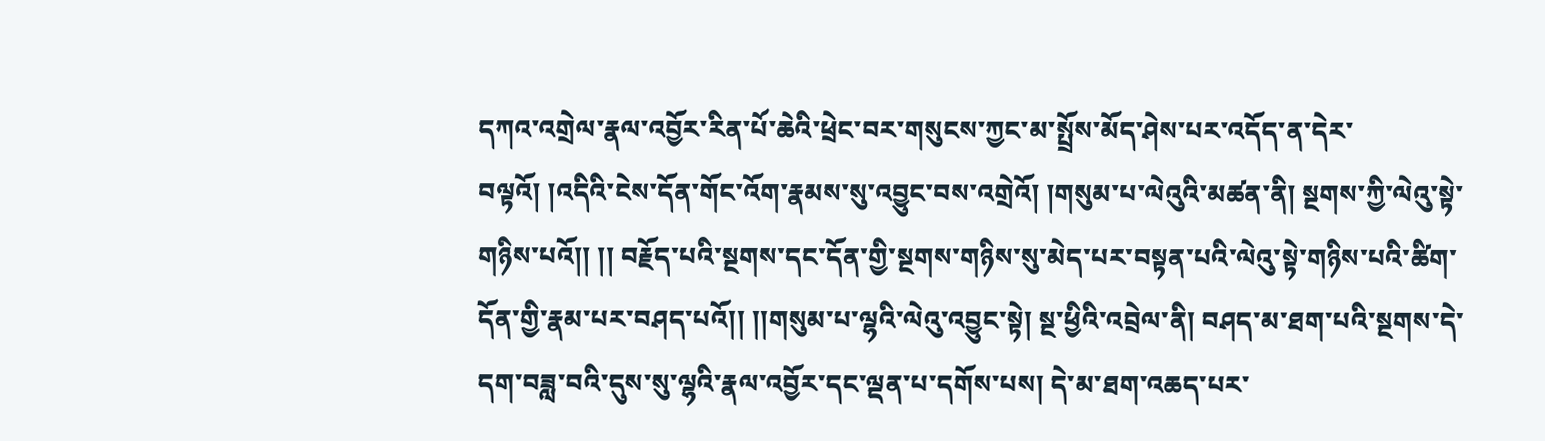དཀའ་འགྲེལ་རྣལ་འབྱོར་རིན་པོ་ཆེའི་ཕྲེང་བར་གསུངས་ཀྱང་མ་སྤྲོས་མོད་ཤེས་པར་འདོད་ན་དེར་བལྟའོ། །འདིའི་ངེས་དོན་གོང་འོག་རྣམས་སུ་འབྱུང་བས་འགྲེའོ། །གསུམ་པ་ལེའུའི་མཚན་ནི། སྔགས་ཀྱི་ལེའུ་སྟེ་གཉིས་པའོ།། །། བརྗོད་པའི་སྔགས་དང་དོན་གྱི་སྔགས་གཉིས་སུ་མེད་པར་བསྟན་པའི་ལེའུ་སྟེ་གཉིས་པའི་ཚིག་དོན་གྱི་རྣམ་པར་བཤད་པའོ།། །།གསུམ་པ་ལྷའི་ལེའུ་འབྱུང་སྟེ། སྔ་ཕྱིའི་འབྲེལ་ནི། བཤད་མ་ཐག་པའི་སྔགས་དེ་དག་བཟླ་བའི་དུས་སུ་ལྷའི་རྣལ་འབྱོར་དང་ལྡན་པ་དགོས་པས། དེ་མ་ཐག་འཆད་པར་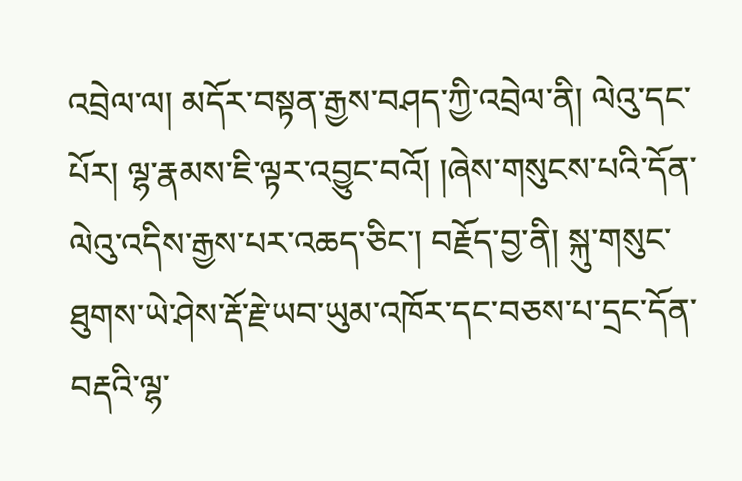འབྲེལ་ལ། མདོར་བསྟན་རྒྱས་བཤད་ཀྱི་འབྲེལ་ནི། ལེའུ་དང་པོར། ལྷ་རྣམས་ཇི་ལྟར་འབྱུང་བའོ། །ཞེས་གསུངས་པའི་དོན་ལེའུ་འདིས་རྒྱས་པར་འཆད་ཅིང་། བརྗོད་བྱ་ནི། སྐུ་གསུང་ཐུགས་ཡེ་ཤེས་རྡོ་རྗེ་ཡབ་ཡུམ་འཁོར་དང་བཅས་པ་དྲང་དོན་བརྡའི་ལྷ་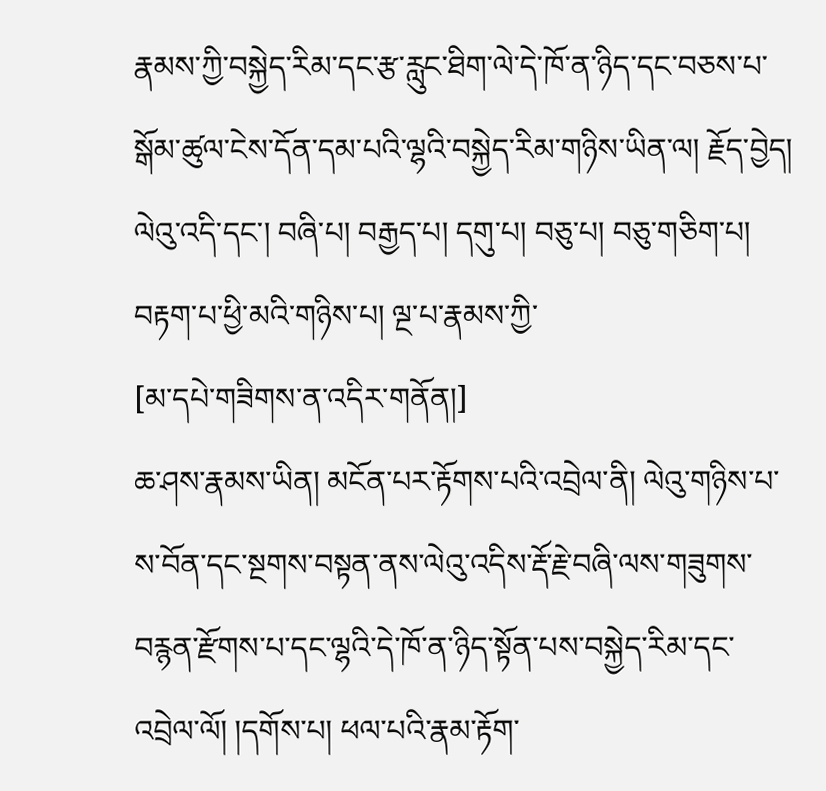རྣམས་ཀྱི་བསྐྱེད་རིམ་དང་རྩ་རླུང་ཐིག་ལེ་དེ་ཁོ་ན་ཉིད་དང་བཅས་པ་སྒོམ་ཚུལ་ངེས་དོན་དམ་པའི་ལྷའི་བསྐྱེད་རིམ་གཉིས་ཡིན་ལ། རྗོད་བྱེད། ལེའུ་འདི་དང་། བཞི་པ། བརྒྱད་པ། དགུ་པ། བཅུ་པ། བཅུ་གཅིག་པ། བརྟག་པ་ཕྱི་མའི་གཉིས་པ། ལྔ་པ་རྣམས་ཀྱི་
[མ་དཔེ་གཟིགས་ན་འདིར་གནོན།]
ཆ་ཤས་རྣམས་ཡིན། མངོན་པར་རྟོགས་པའི་འབྲེལ་ནི། ལེའུ་གཉིས་པ་ས་བོན་དང་སྔགས་བསྟན་ནས་ལེའུ་འདིས་རྡོ་རྗེ་བཞི་ལས་གཟུགས་བརྙན་རྫོགས་པ་དང་ལྷའི་དེ་ཁོ་ན་ཉིད་སྟོན་པས་བསྐྱེད་རིམ་དང་འབྲེལ་ལོ། །དགོས་པ། ཕལ་པའི་རྣམ་རྟོག་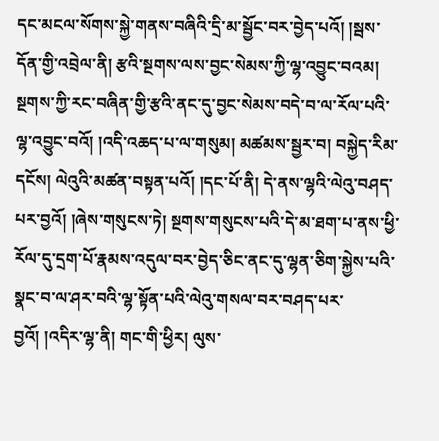དང་མངལ་སོགས་སྐྱེ་གནས་བཞིའི་དྲི་མ་སྦྱོང་བར་བྱེད་པའོ། །སྦས་དོན་གྱི་འབྲེལ་ནི། རྩའི་སྔགས་ལས་བྱང་སེམས་ཀྱི་ལྷ་འབྱུང་བའམ། སྔགས་ཀྱི་རང་བཞིན་གྱི་རྩའི་ནང་དུ་བྱང་སེམས་བདེ་བ་ལ་རོལ་པའི་ལྷ་འབྱུང་བའོ། །འདི་འཆད་པ་ལ་གསུམ། མཚམས་སྦྱར་བ། བསྐྱེད་རིམ་དངོས། ལེའུའི་མཚན་བསྟན་པའོ། །དང་པོ་ནི། དེ་ནས་ལྷའི་ལེའུ་བཤད་པར་བྱའོ། །ཞེས་གསུངས་ཏེ། སྔགས་གསུངས་པའི་དེ་མ་ཐག་པ་ནས་ཕྱི་རོལ་དུ་དྲག་པོ་རྣམས་འདུལ་བར་བྱེད་ཅིང་ནང་དུ་ལྷན་ཅིག་སྐྱེས་པའི་སྣང་བ་ལ་ཤར་བའི་ལྷ་སྟོན་པའི་ལེའུ་གསལ་བར་བཤད་པར་བྱའོ། །འདིར་ལྷ་ནི། གང་གི་ཕྱིར། ལུས་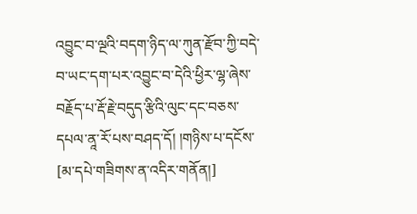འབྱུང་བ་ལྔའི་བདག་ཉིད་ལ་ཀུན་རྫོབ་ཀྱི་བདེ་བ་ཡང་དག་པར་འབྱུང་བ་དེའི་ཕྱིར་ལྷ་ཞེས་བརྗོད་པ་རྡོ་རྗེ་བདུད་རྩིའི་ལུང་དང་བཅས་དཔལ་ནཱ་རོ་པས་བཤད་དོ། །གཉིས་པ་དངོས་
[མ་དཔེ་གཟིགས་ན་འདིར་གནོན།]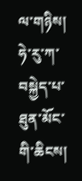ལ་གཉིས། ཧེ་རུ་ཀ་བསྐྱེད་པ་ཐུན་མོང་གི་ཆིངས།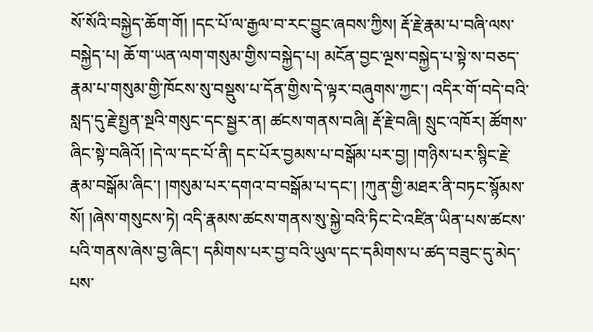སོ་སོའི་བསྐྱེད་ཆོག་གོ། །དང་པོ་ལ་རྒྱལ་བ་རང་བྱུང་ཞབས་ཀྱིས། རྡོ་རྗེ་རྣམ་པ་བཞི་ལས་བསྐྱེད་པ། ཆོ་ག་ཡན་ལག་གསུམ་གྱིས་བསྐྱེད་པ། མངོན་བྱང་ལྔས་བསྐྱེད་པ་སྟེ་ས་བཅད་རྣམ་པ་གསུམ་གྱི་ཁོངས་སུ་བསྡུས་པ་དོན་གྱིས་དེ་ལྟར་བཞུགས་ཀྱང་། འདིར་གོ་བདེ་བའི་སླད་དུ་རྗེ་སྤྱན་སྔའི་གསུང་དང་སྦྱར་ན། ཚངས་གནས་བཞི། རྡོ་རྗེ་བཞི། སྲུང་འཁོར། ཚོགས་ཞིང་སྟེ་བཞིའོ། །དེ་ལ་དང་པོ་ནི། དང་པོར་བྱམས་པ་བསྒོམ་པར་བྱ། །གཉིས་པར་སྙིང་རྗེ་རྣམ་བསྒོམ་ཞིང་། །གསུམ་པར་དགའ་བ་བསྒོམ་པ་དང་། །ཀུན་གྱི་མཐར་ནི་བཏང་སྙོམས་སོ། །ཞེས་གསུངས་ཏེ། འདི་རྣམས་ཚངས་གནས་སུ་སྐྱེ་བའི་ཏིང་ངེ་འཛིན་ཡིན་པས་ཚངས་པའི་གནས་ཞེས་བྱ་ཞིང་། དམིགས་པར་བྱ་བའི་ཡུལ་དང་དམིགས་པ་ཚད་བཟུང་དུ་མེད་པས་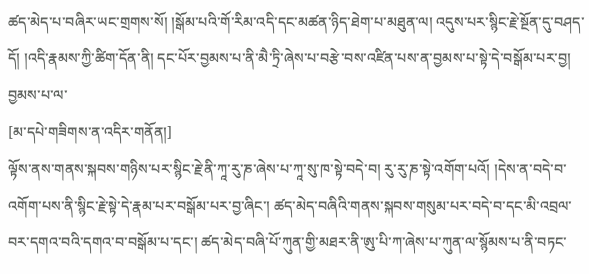ཚད་མེད་པ་བཞིར་ཡང་གྲགས་སོ། །སྒོམ་པའི་གོ་རིམ་འདི་དང་མཚན་ཉིད་ཐེག་པ་མཐུན་ལ། འདུས་པར་སྙིང་རྗེ་སྔོན་དུ་བཤད་དོ། །འདི་རྣམས་ཀྱི་ཚིག་དོན་ནི། དང་པོར་བྱམས་པ་ནི་མཻ་ཏྲི་ཞེས་པ་བརྩེ་བས་འཛིན་པས་ན་བྱམས་པ་སྟེ་དེ་བསྒོམ་པར་བྱ། བྱམས་པ་ལ་
[མ་དཔེ་གཟིགས་ན་འདིར་གནོན།]
ལྟོས་ནས་གནས་སྐབས་གཉིས་པར་སྙིང་རྗེ་ནི་ཀཱ་རུ་ཎ་ཞེས་པ་ཀཱ་སུ་ཁ་སྟེ་བདེ་བ། རུ་རུ་ཎ་སྟེ་འགོག་པའོ། །དེས་ན་བདེ་བ་འགོག་པས་ནི་སྙིང་རྗེ་སྟེ་དེ་རྣམ་པར་བསྒོམ་པར་བྱ་ཞིང་། ཚད་མེད་བཞིའི་གནས་སྐབས་གསུམ་པར་བདེ་བ་དང་མི་འབྲལ་བར་དགའ་བའི་དགའ་བ་བསྒོམ་པ་དང་། ཚད་མེད་བཞི་པོ་ཀུན་གྱི་མཐར་ནི་ཨུ་པི་ཀ་ཞེས་པ་ཀུན་ལ་སྙོམས་པ་ནི་བཏང་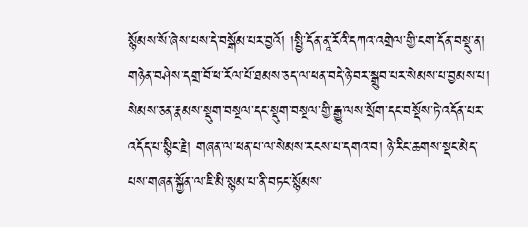སྙོམས་སོ་ཞེས་པས་དེ་བསྒོམ་པར་བྱའོ། །སྤྱི་དོན་ནཱ་རོའི་དཀའ་འགྲེལ་གྱི་ངག་དོན་བསྡུ་ན། གཉེན་བཤེས་དགྲ་བོ་ཕ་རོལ་པོ་ཐམས་ཅད་ལ་ཕན་བདེ་ཉེ་བར་སྒྲུབ་པར་སེམས་པ་བྱམས་པ། སེམས་ཅན་རྣམས་སྡུག་བསྔལ་དང་སྡུག་བསྔལ་གྱི་རྒྱུ་ལས་སྲོག་དང་བསྡོས་ཏེ་འདོན་པར་འདོད་པ་སྙིང་རྗེ། གཞན་ལ་ཕན་པ་ལ་སེམས་རངས་པ་དགའ་བ། ཉེ་རིང་ཆགས་སྡང་མེད་པས་གཞན་སྐྱོན་ལ་ཇི་མི་སྙམ་པ་ནི་བཏང་སྙོམས་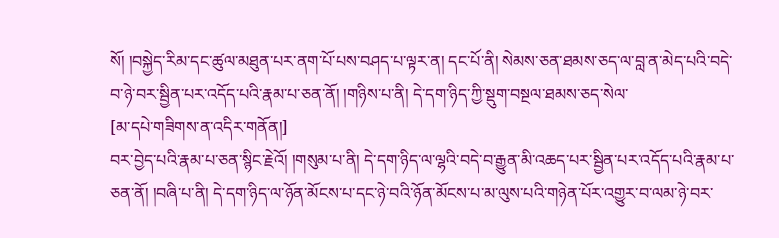སོ། །བསྐྱེད་རིམ་དང་ཚུལ་མཐུན་པར་ནག་པོ་པས་བཤད་པ་ལྟར་ན། དང་པོ་ནི། སེམས་ཅན་ཐམས་ཅད་ལ་བླ་ན་མེད་པའི་བདེ་བ་ཉེ་བར་སྦྱིན་པར་འདོད་པའི་རྣམ་པ་ཅན་ནོ། །གཉིས་པ་ནི། དེ་དག་ཉིད་ཀྱི་སྡུག་བསྔལ་ཐམས་ཅད་སེལ་
[མ་དཔེ་གཟིགས་ན་འདིར་གནོན།]
བར་བྱེད་པའི་རྣམ་པ་ཅན་སྙིང་རྗེའོ། །གསུམ་པ་ནི། དེ་དག་ཉིད་ལ་ལྷའི་བདེ་བ་རྒྱུན་མི་འཆད་པར་སྦྱིན་པར་འདོད་པའི་རྣམ་པ་ཅན་ནོ། །བཞི་པ་ནི། དེ་དག་ཉིད་ལ་ཉོན་མོངས་པ་དང་ཉེ་བའི་ཉོན་མོངས་པ་མ་ལུས་པའི་གཉེན་པོར་འགྱུར་བ་ལམ་ཉེ་བར་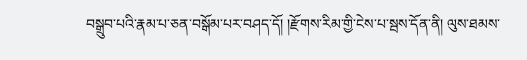བསྒྲུབ་པའི་རྣམ་པ་ཅན་བསྒོམ་པར་བཤད་དོ། །རྫོགས་རིམ་གྱི་ངེས་པ་སྦས་དོན་ནི། ལུས་ཐམས་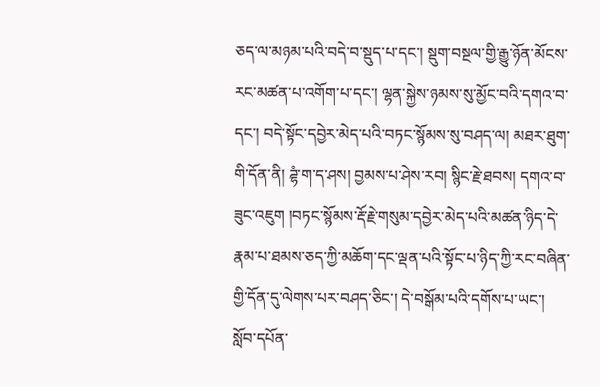ཅད་ལ་མཉམ་པའི་བདེ་བ་སྡུད་པ་དང་། སྡུག་བསྔལ་གྱི་རྒྱུ་ཉོན་མོངས་རང་མཚན་པ་འགོག་པ་དང་། ལྷན་སྐྱེས་ཉམས་སུ་མྱོང་བའི་དགའ་བ་དང་། བདེ་སྟོང་དབྱེར་མེད་པའི་བཏང་སྙོམས་སུ་བཤད་ལ། མཐར་ཐུག་གི་དོན་ནི། ཌྷཾ་ག་ད་ཤས། བྱམས་པ་ཤེས་རབ། སྙིང་རྗེ་ཐབས། དགའ་བ་ཟུང་འཇུག །བཏང་སྙོམས་རྡོ་རྗེ་གསུམ་དབྱེར་མེད་པའི་མཚན་ཉིད་དེ་རྣམ་པ་ཐམས་ཅད་ཀྱི་མཆོག་དང་ལྡན་པའི་སྟོང་པ་ཉིད་ཀྱི་རང་བཞིན་གྱི་དོན་དུ་ལེགས་པར་བཤད་ཅིང་། དེ་བསྒོམ་པའི་དགོས་པ་ཡང་། སློབ་དཔོན་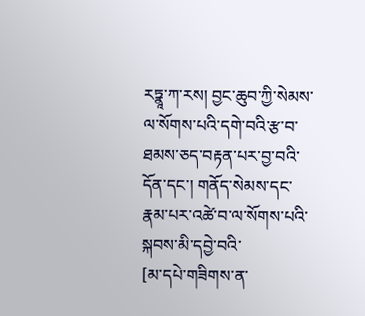རཏྣཱ་ཀ་རས། བྱང་ཆུབ་ཀྱི་སེམས་ལ་སོགས་པའི་དགེ་བའི་རྩ་བ་ཐམས་ཅད་བརྟན་པར་བྱ་བའི་དོན་དང་། གནོད་སེམས་དང་རྣམ་པར་འཚེ་བ་ལ་སོགས་པའི་སྐབས་མི་དབྱེ་བའི་
[མ་དཔེ་གཟིགས་ན་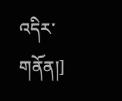འདིར་གནོན།]